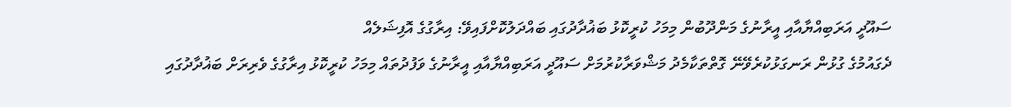ސައޫދީ އަރަބިއްޔާއާއި އީރާނުގެ މަންދޫބުން މިމަހު ކުރީކޮޅު ބަޣުދާދުގައި ބައްދަލުކޮށްފައިވޭ: އިރާގުގެ އޮފިޝަލެއް
ދެގައުމުގެ ގުޅުން ރަނގަޅުކުރެވޭނޭ ގޮތްތަކާމެދު މަޝްވަރާކުރުމަށް ސައޫދީ އަރަބިއްޔާއާއި އީރާނުގެ ވަފުދުތައް މިމަހު ކުރީކޮޅު އިރާގުގެ ވެރިރަށް ބަޣުދާދުގައި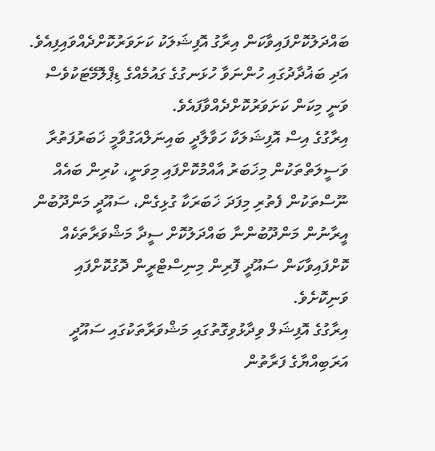ބައްދަލުކޮށްފައިވާކަން އިރާގު އޮފިޝަލަކު ކަށަވަރުކޮށްދެއްވައިފިއެވެ. އަދި ބަޣުދާދުގައި ހުންނަވާ ހުޅަނގުގެ ގައުމެއްގެ ޑިޕްލޮމޭޓަކުވެސް ވަނީ މިކަން ކަށަވަރުކޮށްދެއްވާފައެވެ.
އިރާގުގެ އިސް އޮފިޝަލަކާ ހަވާލާދީ ބައިނަލްއަގުވާމީ ޚަބަރުފަތުރާ ވަސީލަތްތަކުން މިޚަބަރު އާއްމުކޮށްފައި މިވަނީ، ކުރިން ބައެއް ނޫސްތަކުން ފެތުރި މިފަދަ ޚަބަރަކާ ގުޅިގެން، ސައޫދީ މަންދޫބުން އީރާނުން މަންދޫބުންނާ ބައްދަލުކޮށް ސީދާ މަޝްވަރާތަކެއް ކޮށްފައިވާކަން ސައޫދީ ފޮރިން މިނިސްޓްރީން ދޮގުކޮށްފައި ވަނިކޮށެވެ.
އިރާގުގެ އޮފިޝަލް ވިދާޅުވިގޮތުގައި މަޝްވަރާތަކުގައި ސައޫދީ އަރަބިއްޔާގެ ފަރާތުން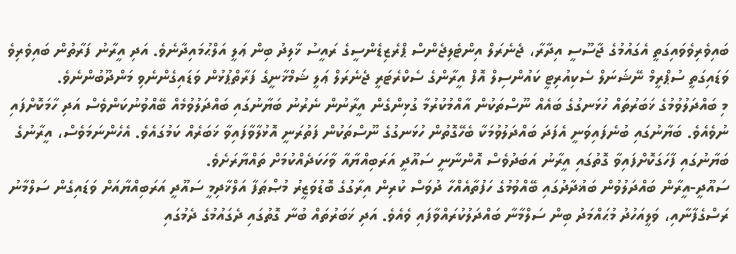ބައިވެރިވެވައިގަތީ އެގައުމުގެ ޖާސޫސީ އިދާރާ، ޖެނެރަލް އިންޓެލިޖެންސް ޕްރެޒިޑެންސީގެ ރައީސު ޚާލިދު ބިން ޢަލީ އަލްޙުމައިދާނެވެ. އަދި އީރާނު ފަރާތުން ބައިވެރިވެ ވަޑައިގަތީ ސުޕްރީމް ނޭޝަނަލް ސެކިއުރިޓީ ކައުންސިލް އޮފް އީރާންގެ ސެކްރެޓަރީ ޖެނެރަލް ޢަލީ ޝަމްޚާނީގެ ފަރާތްޕުޅުން ވަޑައިގެންނެވި މަންދޫބުންނެވެ.
މި ބައްދަލުވުމުގެ ޚަބަރުތައް ހުޅަނގުގެ ބައެއް ނޫސްތަކުން އާއްމުކުރުމާ ގުޅިންގެން އީރާނުން ނެރުނު ބަޔާނުގައި ބައްދަލުވުމެއް ބޭއްވުނުކަންވެސް އަދި ހާމަކޮށްފައި ނުވެއެވެ. ބަޔާނުގައި ބުނެފައިވަނީ އެފަދަ ބައްދަލުވުމަކާ ބެހޭގޮތުން ހުޅަނގުގެ ނޫސްތަކުން ފަތުރަނީ އޮޅުލާވާފައިވާ ޚަބަރެއް ކަމުގައެވެ. އެހެންނަމަވެސް، އީރާނުގެ ބަޔާނުގައި ފާހަގަކޮށްފައިވާ ގޮތުގައި އީރާނު އަބަދުވެސް އޮންނާނީ ސައޫދީ އަރަބިއްޔާއާ ވާހަކަދެއްކުމަށް ތައްޔާރަށެވެ.
ސައޫދީ-އީރާން ބައްދަލުވުން ބަޣުދާދުގައި ބޭއްވުމުގެ ހަފުތާއެއްހާ ދުވަސް ކުރިން އިރާގުގެ ބޮޑުވަޒީރު މުޞްޠަފާ އަލްޚާދިމީ ސައޫދީ އަރަބިއްޔާއަށް ވަޑައިގެން ސަލްމާނު ރަސްގެފާނާއި، ވަލީއަހުދު މުޙައްމަދު ބިން ސަލްމާނާ ބައްދަލުކުރައްވާފައި ވެއެވެ. އަދި ޚަބަރުތައް ބުނާ ގޮތުގައި ދެގައުމުގެ ދެމުގައި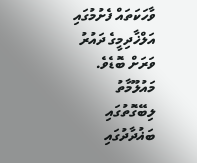ވާހަކަތައް ފެށުމުގައި އަލްޚާދިމީގެ ދައުރު ވަރަށް ބޮޑެވެ.
މައުލޫމާތު ލިބޭގޮތުގައި ބަޣުދާދުގައި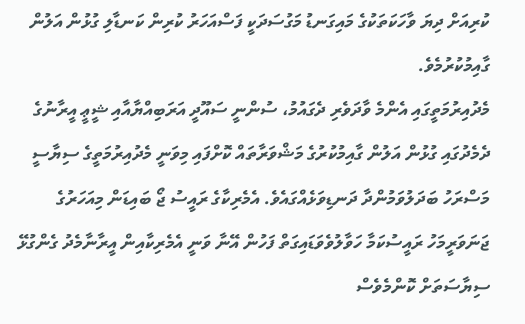ކުރިއަށް ދިޔަ ވާހަކަތަކުގެ މައިގަނޑު މަގުސަދަކީ ފަސްއަހަރު ކުރިން ކަނޑާލި ގުޅުން އަލުން ގާއިމުކުރުމެވެ.
މެދުއިރުމަތީގައި އެންމެ ވާދަވެރި ދެގައުމު، ސުންނީ ސައޫދީ އަރަބިއްޔާއާއި ޝީޢީ އީރާނުގެ ދެމެދުގައި ގުޅުން އަލުން ގާއިމުކުރުގެ މަޝްވަރާތައް ކޮށްފައި މިވަނީ މެދުއިރުމަތީގެ ސިޔާސީ މަސްރަހު ބަދަލުވަމުންދާ ދަނޑިވަޅެއްގައެވެ. އެމެރިކާގެ ރައީސު ޖޯ ބައިޑަން މިއަހަރުގެ ޖަނަވަރީމަހު ރައީސުކަމާ ހަވާލުވެވަޑައިގަތް ފަހުން އޭނާ ވަނީ އެމެރިކާއިން އީރާނާމެދު ގެންގުޅޭ ސިޔާސަތަށް ކޮންމެވެސް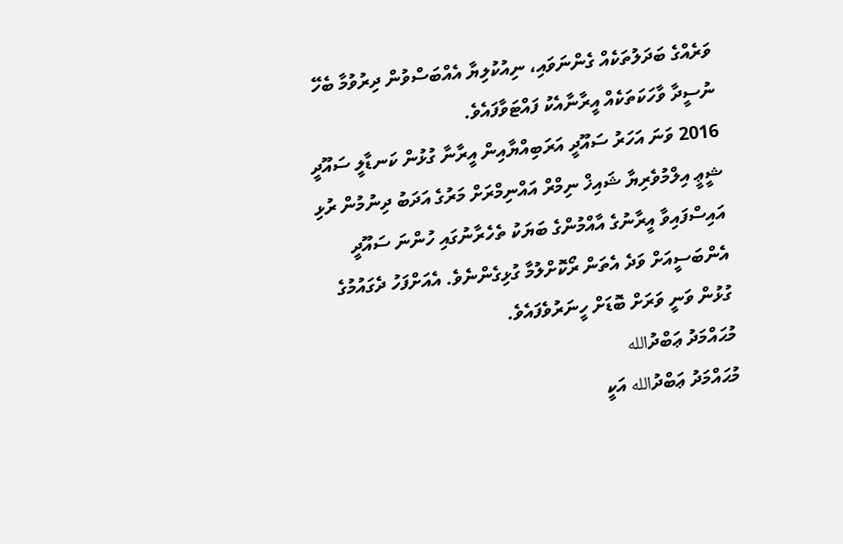ވަރެއްގެ ބަދަލުތަކެއް ގެންނަވައި، ނިއުކުލިޔާ އެއްބަސްވުން ދިރުވުމާ ބެހޭ ނުސީދާ ވާހަކަތަކެއް އީރާނާއެކު ފައްޓަވާފައެވެ.
2016 ވަނަ އަހަރު ސައޫދީ އަރަބިއްޔާއިން އީރާނާ ގުޅުން ކަނޑާލީ ސައޫދީ ޝީޢީ އިލްމުވެރިޔާ ޝައިޚް ނިމްރް އައްނިމްރަށް މަރުގެ އަދަބު ދިނުމުން ރުޅި އައިސްފައިވާ އީރާނުގެ އާއްމުންގެ ބަޔަކު ތެހެރާނުގައި ހުންނަ ސައޫދީ އެންބަސީއަށް ވަދެ އެތަން ރޯކޮށްލުމާ ގުޅިގެންނެވެ. އެއަށްފަހު ދެގައުމުގެ ގުޅުން ވަނީ ވަރަށް ބޮޑަށް ހީނަރުވެފައެވެ.
މުޙައްމަދު ޢަބްދުالله
މުޙައްމަދު ޢަބްދުالله އަކީ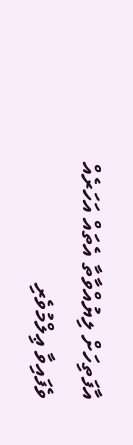އާފަތިހަށް ލިޔުއްވާތާ އެތައް އަހަރެއް ވެފައިވާ ޢިލްމުވެރި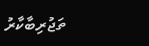ތަޖުރިބާކާރު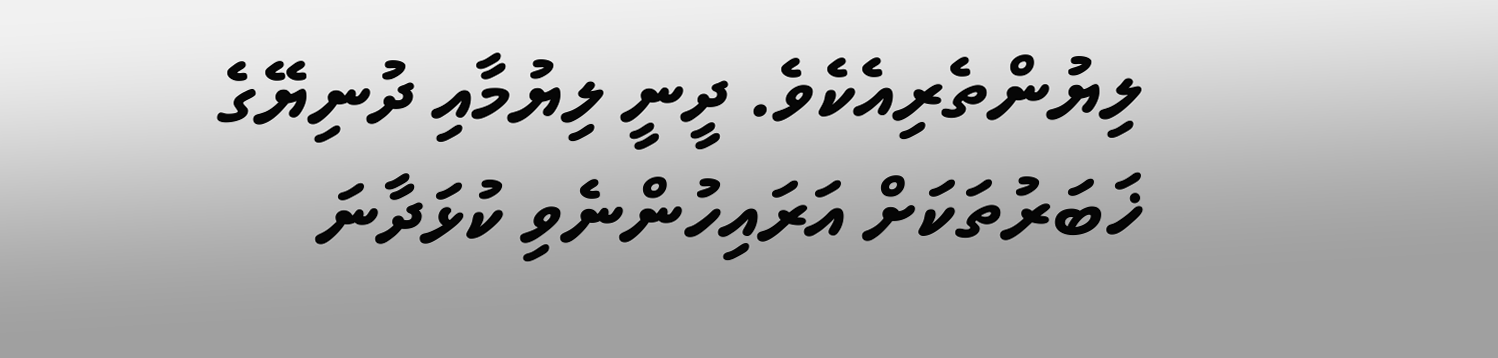ލިޔުންތެރިއެކެވެ. ދީނީ ލިޔުމާއި ދުނިޔޭގެ ޚަބަރުތަކަށް އަރައިހުންނެވި ކުޅަދާނަ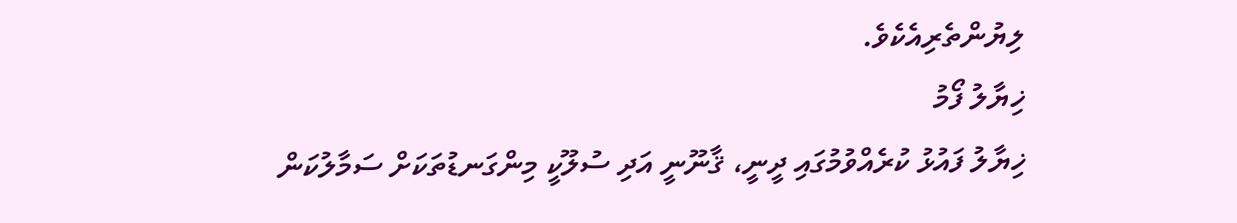ލިޔުންތެރިއެކެވެ.
ޚިޔާލު ފޯމު
ޚިޔާލު ފައުޅު ކުރެއްވުމުގައި ދީނީ، ޤާނޫނީ އަދި ސުލޫކީ މިންގަނޑުތަކަށް ސަމާލުކަން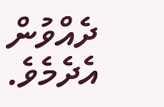ދެއްވުން އެދެމެވެ.